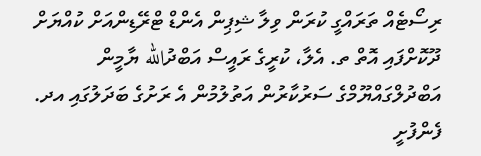ރިސޯޓެއް ތަރައްގީ ކުރަން ވިލާ ޝިޕިން އެންޑް ޓްރޭޑިންއަށް ކުއްޔަށް ދޫކޮށްފައި އޮތް ތ. އެލާ، ކުރީގެ ރައީސް އަބްދުالله ޔާމީން އަބްދުލްގައްޔޫމްގެ ސަރުކާރުން އަތުލުމުން އެ ރަށުގެ ބަދަލުގައި އދ. ފެންފުށީ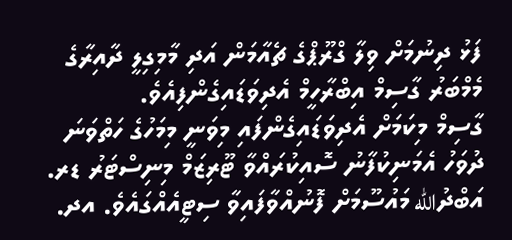ފަޅު ދިނުމަށް ވިލާ ގްރޫޕްގެ ޗެއާމަން އަދި މާމިގިލީ ދާއިރާގެ މެމްބަރު ގާސިމް އިބްރާހީމް އެދިވަޑައިގެންފިއެވެ.
ގާސިމް މިކަމަށް އެދިވަޑައިގެންފައި މިވަނީ މިމަހުގެ ހަތްވަނަ ދުވަހު އެމަނިކުފާނު ސޮއިކުރައްވާ ޓޫރިޒަމް މިނިސްޓަރު ޑރ. އަބްދުالله މައުސޫމަށް ފޮނުއްވާފައިވާ ސިޓީއެއްގައެވެ. އދ.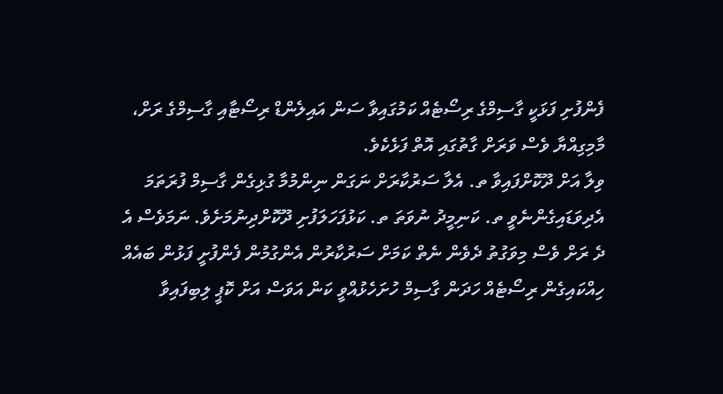ފެންފުށި ފަޅަކީ ގާސިމްގެ ރިސޯޓެއް ކަމުގައިވާ ސަން އައިލެންޑް ރިސޯޓާއި ގާސިމްގެ ރަށް، މާމިގިއްޔާ ވެސް ވަރަށް ގާތުގައި އޮތް ފަޅެކެވެ.
ވިލާ އަށް ދޫކޮށްފައިވާ ތ. އެލާ ސަރުކާރަށް ނަގަން ނިންމުމާ ގުޅިގެން ގާސިމް ފުރަތަމަ އެދިވަޑައިގެންނެވީ ތ. ކަނިމީދު ނުވަތަ ތ. ކަޅުފަހަލަފުށި ދޫކޮށްދިނުމަށެވެ. ނަމަވެސް އެ ދެ ރަށް ވެސް މިވަގުތު ދެވެން ނެތް ކަމަށް ސަރުކާރުން އެންގުމުން ފެންފުށީ ފަޅުން ބައެއް ހިއްކައިގެން ރިސޯޓެއް ހަދަން ގާސިމް ހުށަހެޅުއްވީ ކަން އަވަސް އަށް ކޮޕީ ލިބިފައިވާ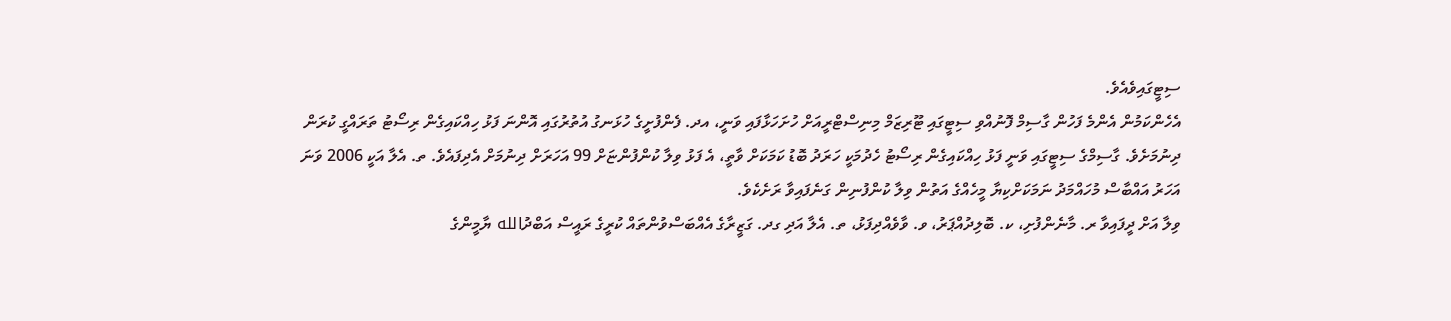ސިޓީގައިވެއެވެ.
އެހެންކަމުން އެންމެ ފަހުން ގާސިމް ފޮނުއްވި ސިޓީގައި ޓޫރިޒަމް މިނިސްޓްރީއަށް ހުށަހަޅާފައި ވަނީ، އދ. ފެންފުށީގެ ހުޅަނގު އުތުރުގައި އޮންނަ ފަޅު ހިއްކައިގެން ރިސޯޓު ތަރައްގީ ކުރަން ދިނުމަށެވެ. ގާސިމްގެ ސިޓީގައި ވަނީ ފަޅު ހިއްކައިގެން ރިސޯޓު ހެދުމަކީ ހަރަދު ބޮޑު ކަމަކަށް ވާތީ، އެ ފަޅު ވިލާ ކުންފުންޏަށް 99 އަހަރަށް ދިނުމަށް އެދިފައެވެ. ތ. އެލާ އަކީ 2006 ވަނަ އަހަރު އައްބާސް މުހައްމަދު ނަމަކަށްކިޔާ މީހެއްގެ އަތުން ވިލާ ކުންފުނިން ގަނެފައިވާ ރަށެކެވެ.
ވިލާ އަށް ދީފައިވާ ރ. މާނެންފުށި، ކ. ބޮލިދުއްޕަރު، ވ. ވާވެއްދިފަޅު، ތ. އެލާ އަދި ގދ. ގަޒީރާގެ އެއްބަސްވުންތައް ކުރީގެ ރައީސް އަބްދުالله ޔާމީންގެ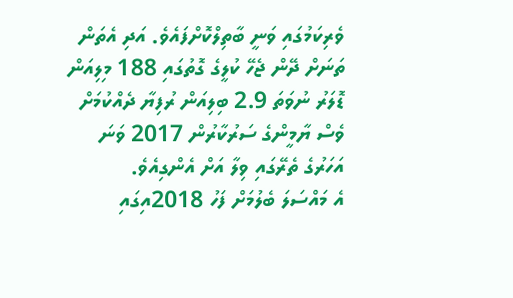ވެރިކަމުގައި ވަނީ ބާތިލްކޮށްފައެވެ. އަދި އެތަން ތަނަށް ދޭން ޖެހޭ ކުލީގެ ގޮތުގައި 188 މިލިއަން ޑޮލަރު ނުވަތަ 2.9 ބިލިއަން ރުފިޔާ ދެއްކުމަށް ވެސް ޔާމީންގެ ސަރުކާރުން 2017 ވަނަ އަހަރުގެ ތެރޭގައި ވިލާ އަށް އެންގިއެވެ.
އެ މައްސަލަ ބެލުމަށް ފަހު 2018އިގައި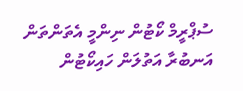ސުޕްރީމް ކޯޓުން ނިންމީ އެތަންތަން އަނބުރާ އަތުލަން ހައިކޯޓުން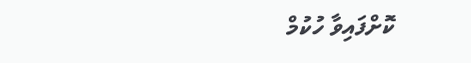ކޮށްފައިވާ ހުކުމް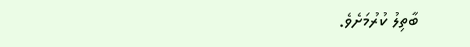ބާތިލު ކުރުމަށެވެ.